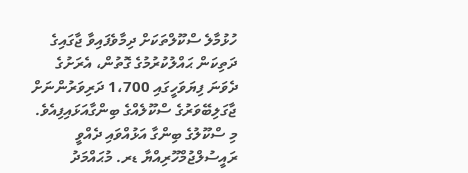ހުޅުމާލެ ސްކޫލްތަކަށް ދިމާވެފައިވާ ޖާގައިގެ ދަތިކަން ޙައްލުކުރުމުގެ ގޮތުން، އެރަށުގެ ދެވަނަ ފިޔަވަހީގައި 1،700 ދަރިވަރުންނަށް ޖާގަލިބޭވަރުގެ ސްކޫލެއްގެ ބިންގާއަޅައިފިއެވެ. މި ސްކޫލުގެ ބިންގާ އަޅުއްވައި ދެއްވީ ރައީސުލްޖުމްހޫރިއްޔާ ޑރ. މުޙައްމަދު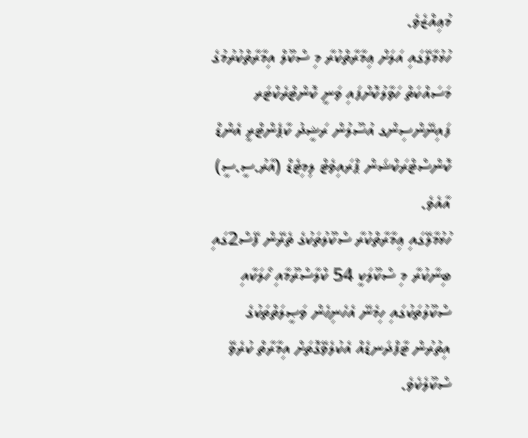މުޢިއްޒެވެ.
ހުޅުމާލޭގައި އަލަށް ޢިމާރާތްކުރާ މި ސްކޫލް އިމާރާތްކުރުމުގެ މަސައްކަތް ހަވާލުކޮށްފައި ވަނީ ކޮންޓްރެކްޓަރ ފައިނޭންސިންގ އުސޫލުން ރަޝީދު ކާޕެންޓްރީ އެންޑް ކޮންސްޓްރަކްޝަން ޕްރައިވެޓް ލިމިޓެޑް (އާރު.ސީ.ސީ) އާއެވެ.
ހުޅުމާލޭގައި ޢިމާރާތްކުރާ ސްކޫލުތަކުގެ ތެރޭން ފޭސް2ގައި ބިނާކުރާ މި ސްކޫލަކީ 54 ކްލާސްރޫމާއި ހޯލަކާއި ސްކޫލުތަކުގައި ހިމެނޭ އެހެނިހެން ވަޞީލަތްތަކުގެ އިތުރުން ޓާފްދަނޑެއް އެކުލެވޭގޮތަށް އިމާރާތް ކުރެވޭ ސްކޫލެކެވެ.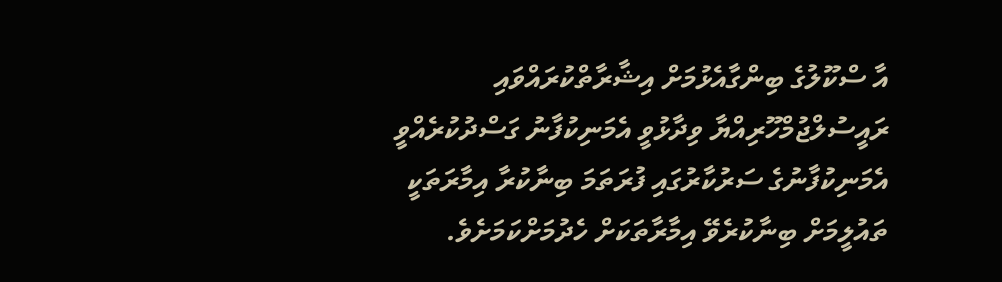އާ ސްކޫލުގެ ބިންގާއެޅުމަށް އިޝާރާތްކުރައްވައި ރައީސުލްޖުމްހޫރިއްޔާ ވިދާޅުވީ އެމަނިކުފާނު ގަސްދުކުރެއްވީ އެމަނިކުފާނުގެ ސަރުކާރުގައި ފުރަތަމަ ބިނާކުރާ އިމާރަތަކީ ތައުލީމަށް ބިނާކުރެވޭ އިމާރާތަކަށް ހެދުމަށްކަމަށެވެ.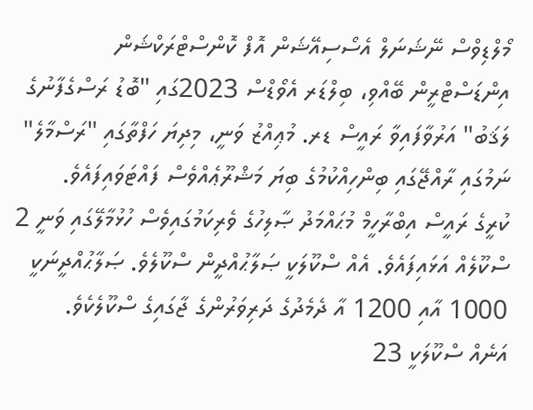މޯލްޑިވްސް ނޭޝަނަލް އެސޯސިއޭޝަން އޮފް ކޮންސްޓްރަކްޝަން އިންޑަސްޓްރީން ބޭއްވި، ބިލްޑަރ އެވޯޑްސް 2023ގައި "ބޮޑު ރަސްގެފާނުގެ ލަޤަބު" އަރުވާފައިވާ ރައީސް ޑރ. މުޢިއްޒު ވަނީ، މިދިޔަ ހަފްތާގައި "ރަސްމާލެ" ނަމުގައި ރާއްޖޭގައި ބިންހިއްކުމުގެ ބިޔަ މަޝްރޫޢެއްވެސް ފައްޓަވައިފައެވެ.
ކުރީގެ ރައީސް އިބްރާހީމް މުޙައްމަދު ޞާލިހުގެ ވެރިކަމުގައިވެސް ހުޅުމާލޭގައި ވަނީ 2 ސްކޫލެއް އަޅައިފައެވެ. އެއް ސްކޫލަކީ ޞަލާޙުއްދީން ސްކޫލެވެ. ޞަލާޙުއްދީނަކީ 1000 އާއި 1200 އާ ދެމެދުގެ ދަރިވަރުންގެ ޖާގައިގެ ސްކޫލެކެވެ.
އަނެއް ސްކޫލަކީ 23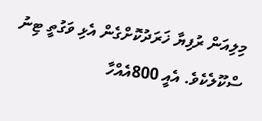މިލިއަން ރުފިޔާ ޚަރަދުކޮށްގެން އެޅި ވަގުތީ ޓިނު ސްކޫލެކެވެ. އެއީ 800އެއްހާ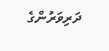ދަރިވަރުންގެ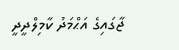ޖާގައިގެ އަޙްމަދު ކާމިލްދީދީ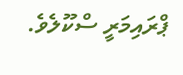ޕްރައިމަރީ ސްކޫލެވެ.